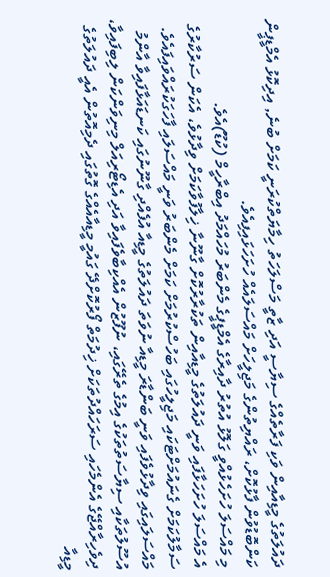ދައުލަތުގެ މީޑިއާއިން ވަކި ފަރާތެއްގެ ސިޔާސީ އަދި ޒާތީ މަސްލަހަތު ހިމާޔަތްކުރަނީ ކަމަށް ބުނެ, އިދިކޮޅު އެމްޑީޕީން ކަންބޮޑުވުން ފާޅުކޮށް، ރައްޔިތުންގެ މަޖިލީހަށް މައްސަލައެއް ހުށަހަޅައިފިއެވެ.
މި މައްސަލަ ހުށަހެޅުއްވީ ގަލޮޅު އުތުރު ދާއިރާގެ އެމްޑީޕީގެ މެންބަރު މުހައްމަދު އިބްރާހީމް (ކުޑޫ)އެވެ.
އެ މައްސަލަ ހުށަހަޅާފައި ވަނީ ދައުލަތުގެ މީޑިއާއިން ތަކުރާރުކޮށް ގާނޫނާ ޚިލާފުވާކަމަށް ވިދާޅުވެ، އެކަން ސަރުކާރުގެ ސަމާލުކަމަށް ގެނައުމަށްޓަކައި މަޖިލީހުގައި ބަހުސްކުރުމަށް ކަމަށް މެންބަރު ވަނީ މައްސަލައި ފާހަގަކުރައްވައިފައެވެ.
މައްސަލައިގައި ވިދާޅުވެފައި ވަނީ ބަންޑާރަ މީޑިއާ ނުވަތަ ދައުލަތުގެ މީޑިއާ އުފެއްދި ގާނޫނުގައި ކަނޑައަޅާފައިވާ އާންމު އުސޫލުތަކާއި ސިޔާސަތުތަކުގެ އިމުގެ ތެރޭގައި، ނުފޫޒުން އެއްކިބާވެފައިވާ އަދި އެޑިޓޯރިއަލް މިނިވަންކަން ލިބިފައިވާ، ދިވެހިރާއްޖޭގެ އެންމެހައި ސަރަހައްދުތަކަށް ޚިދުމަތް ފޯރުކޮށްދޭ ގައުމީ މީޑިއާއެއްގެ ގޮތުގައި ދެމިއޮތުން އެއީ ދައުލަތުގެ މީޑިއާ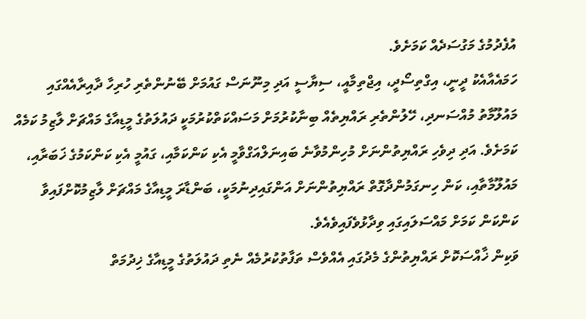އުފެދުމުގެ މަގުސަދެއް ކަމަށެވެ.
ހަމައެއާއެކު ދީނީ، އިގްތިސޯދީ، އިޖްތިމާއީ، ސިޔާސީ އަދި މިނޫނަސް ގައުމަށް ބޭނުންތެރި ހުރިހާ ދާއިރާއެއްގައި މައުލޫމާތު މުއްސަނދި، ހޭލުންތެރި ރައްޔިތެއް ބިނާކުރުމަށް މަސައްކަތްކުރުމަކީ ދައުލަތުގެ މީޑިއާގެ މައްޗަށް ލާޒިމު ކަމެއް ކަމަށެވެ. އަދި ދިވެހި ރައްޔިތުންނަށް މުހިންމުވާނެ ބައިނަލްއަގްވާމީ އެކި ކަންކަމާއި، ގައުމީ އެކި ކަންކަމުގެ ޚަބަރާއި، މައުލޫމާތާއި، ކަން ހިނގަމުންދާގޮތް ރައްޔިތުންނަށް އަންގައިދިނުމަކީ، ބަންޑާރަ މީޑިއާގެ މައްޗަށް ލާޒިމުކޮށްފައިވާ ކަންކަން ކަމަށް މައްސަލައިގައި ވިދާޅުވެފައިވެއެވެ.
ވަކިން ޚާއްސަކޮށް ރައްޔިތުންގެ މެދުގައި އެއްވެސް ތަފާތުކުރުމެއް ނެތި ދައުލަތުގެ މީޑިއާގެ ޚިދުމަތް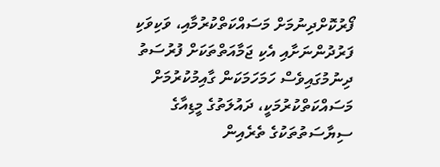ފޯރުކޮށްދިނުމަށް މަސައްކަތްކުރުމާއި، ވަކިވަކި ފަރުދުންނަށާއި އެކި ޖަމާއަތްތަކަށް ފުރުސަތު ދިނުމުގައިވެސް ހަމަހަމަކަން ގާއިމުކުރުމަށް މަސައްކަތްކުރުމަކީ، ދައުލަތުގެ މީޑިއާގެ ސިޔާސަތުތަކުގެ ތެރެއިން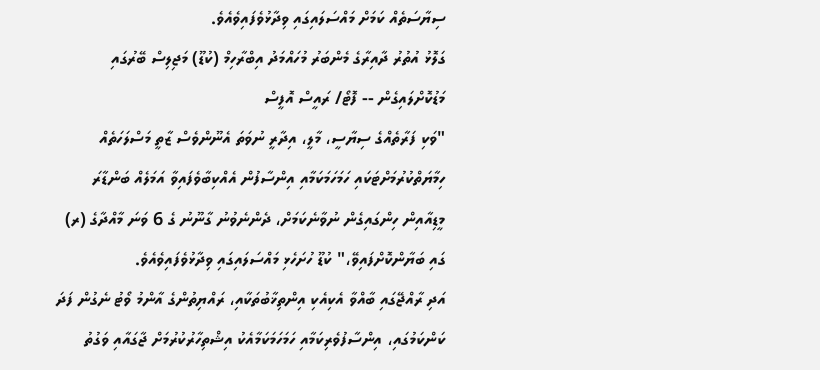ސިޔާސަތެއް ކަމަށް މައްސަލައިގައި ވިދާޅުވެފައިވެއެވެ.
ގަލޮޅު އުތުރު ދާއިރާގެ މެންބަރު މުހައްމަދު އިބްރާހިމް (ކުޑޫ) މަޖިލިސް ބޭރުގައި މަޑުކޮށްލައިގެން -- ފޮޓޯ/ ރައީސް އޮފީސް
"ވަކި ފަރާތެއްގެ ސިޔާސީ، މާލީ، އިދާރީ ނުވަތަ އެނޫންވެސް ޒާތީ މަސްލަހަތެއް ހިމާޔަތްކުރުމަށްޓަކައި ހަމަހަމަކަމާއި އިންސާފުން އެއްކިބާވެފައިވާ އަމަލެއް ބަންޑާރަ މީޑިއާއިން ހިންގައިގެން ނުވާނެކަމަށް، ދެންނެވުނު ގާނޫނު ގެ 6 ވަނަ މާއްދާގެ (ރ) ގައި ބަޔާންކޮށްފައިވޭ،" ކުޑޫ ހުށަހެޅި މައްސަލައިގައި ވިދާޅުވެފައިވެއެވެ.
އަދި ރާއްޖޭގައި ބާއްވާ އެކިއެކި އިންތިޚާބުތަކާއި، ރައްޔިތުންގެ އާންމު ވޯޓު ނެގުން ފަދަ ކަންކަމުގައި، އިންސާފުވެރިކަމާއި ހަމަހަމަކަމާއެކު އިޝްތިހާރުކުރުމަށް ޖާގައާއި ވަގުތު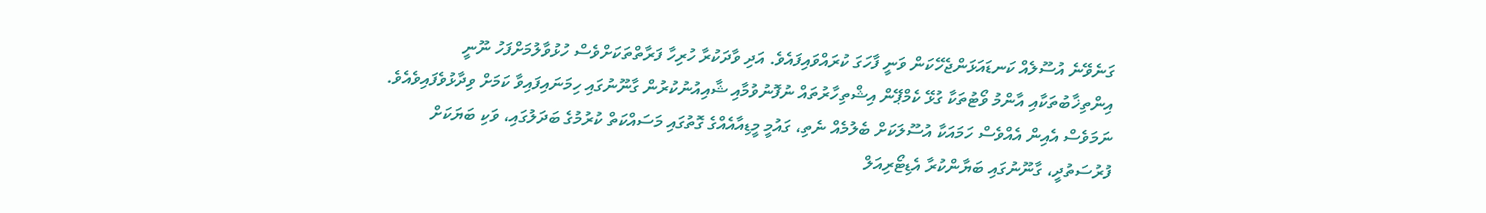ގަނެވޭނެ އުސޫލެއް ކަނޑައަޅަންޖެހޭކަން ވަނީ ފާހަގަ ކުރައްވައިފައެވެ. އަދި ވާދަކުރާ ހުރިހާ ފަރާތްތަކަށްވެސް ހުޅުވާލުމަށްފަހު ނޫނީ އިންތިޚާބުތަކާއި އާންމު ވޯޓުތަކާ ގުޅޭ ކެމްޕޭން އިޝްތިހާރުތައް ނުފޮނުވުމާއި ޝާއިއުނުކުރުން ގާނޫނުގައި ހިމަނައިފައިވާ ކަމަށް ވިދާޅުވެފައިވެއެވެ.
ނަމަވެސް އެއިން އެއްވެސް ހަމައަކާ އުސޫލަކަށް ބެލުމެއް ނެތި، ގައުމީ މީޑިއާއެއްގެ ގޮތުގައި މަސައްކަތް ކުރުމުގެ ބަދަލުގައި، ވަކި ބަޔަކަށް ފުރުސަތުދީ، ގާނޫނުގައި ބަޔާންކުރާ އެޑިޓޯރިއަލް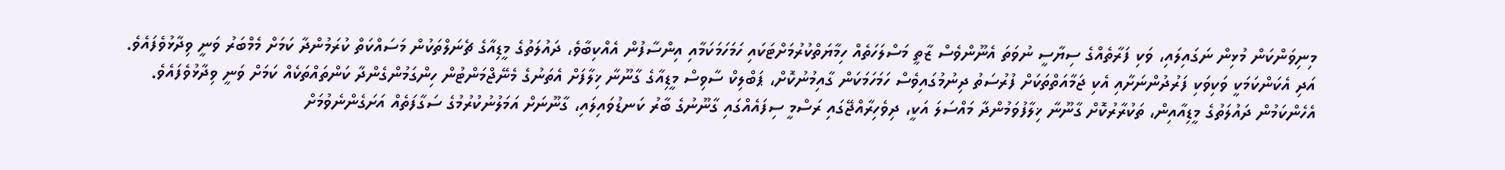މިނިވަންކަން މުޅިން ނަގައިލައި، ވަކި ފަރާތެއްގެ ސިޔާސީ ނުވަތަ އެނޫންވެސް ޒާތީ މަސްލަހަތެއް ހިމާޔަތްކުރުމަށްޓަކައި ހަމަހަމަކަމާއި އިންސާފުން އެއްކިބާވެ، ދައުލަތުގެ މީޑިއާގެ ޗެނަލްތަކުން މަސައްކަތް ކުރަމުންދާ ކަމަށް މެމްބަރު ވަނީ ވިދާޅުވެފައެވެ.
އަދި އެކަންކަމަކީ ވަކިވަކި ފަރުދުންނަށާއި އެކި ޖަމާއަތްތަކަށް ފުރުސަތު ދިނުމުގައިވެސް ހަމަހަމަކަން ގާއިމުނުކޮށް، ޕަބްލިކް ސާވިސް މީޑިއާގެ ގާނޫނާ ޚިލާފަށް އެތަނުގެ މެނޭޖްމަންޓުން ހިންގަމުންގެންދާ ކަންތައްތަކެއް ކަމަށް ވަނީ ވިދާޅުވެފައެވެ.
އެހެންކަމުން ދައުލަތުގެ މީޑިއާއިން، ތަކުރާރުކޮށް ގާނޫނާ ޚިލާފުވަމުންދާ މައްސަލަ އަކީ، ދިވެހިރާއްޖޭގައި ރަސްމީ ސިފައެއްގައި ގާނޫނުގެ ބާރު ކަނޑުވައިލައި، ގާނޫނަށް އަމަލުނުކުރުމުގެ ސަގާފަތެއް އަށަގެންނެވުމަށް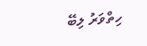ހިތްވަރު ލިބޭ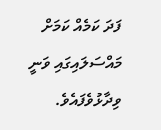ފަދަ ކަމެއް ކަމަށް މައްސަލައިގައި ވަނީ ވިދާޅުވެފައެވެ.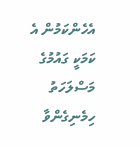އެހެންކަމުން އެ ކަމަކީ ގައުމުގެ މަސްލަހަތު ހިމެނިގެންވާ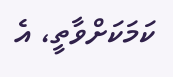ކަމަކަށްވާތީ، އެ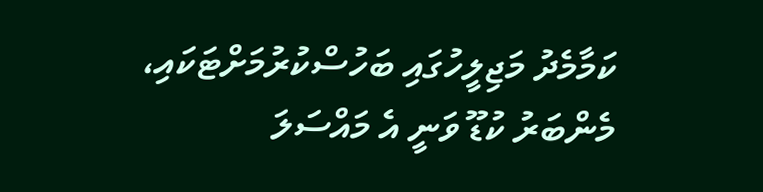ކަމާމެދު މަޖިލީހުގައި ބަހުސްކުރުމަށްޓަކައި، މެންބަރު ކުޑޫ ވަނީ އެ މައްސަލަ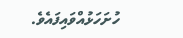ހުށަހަޅުއްވައިފައެވެ.